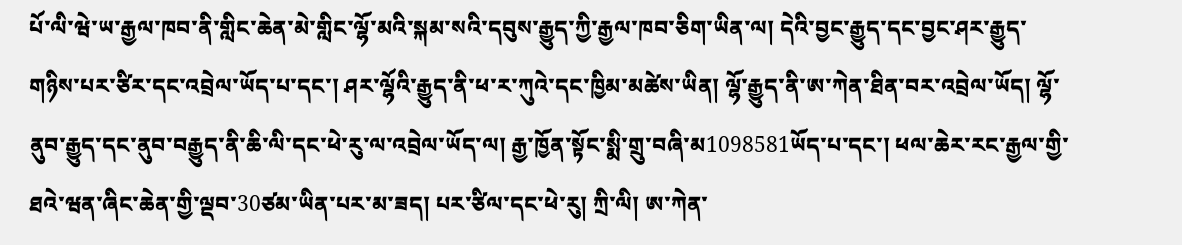པོ་ལི་ཝེ་ཡ་རྒྱལ་ཁབ་ནི་གླིང་ཆེན་མེ་གླིང་ལྷོ་མའི་སྐམ་སའི་དབུས་རྒྱུད་ཀྱི་རྒྱལ་ཁབ་ཅིག་ཡིན་ལ། དེའི་བྱང་རྒྱུད་དང་བྱང་ཤར་རྒྱུད་གཉིས་པར་ཙིར་དང་འབྲེལ་ཡོད་པ་དང་། ཤར་ལྷོའི་རྒྱུད་ནི་ཕ་ར་ཀུའེ་དང་ཁྱིམ་མཚེས་ཡིན། ལྷོ་རྒྱུད་ནི་ཨ་ཀེན་ཐིན་བར་འབྲེལ་ཡོད། ལྷོ་ནུབ་རྒྱུད་དང་ནུབ་བརྒྱུད་ནི་ཆི་ལི་དང་ཕེ་རུ་ལ་འབྲེལ་ཡོད་ལ། རྒྱ་ཁྱོན་སྟོང་སྨི་གྲུ་བཞི་མ1098581ཡོད་པ་དང་། ཕལ་ཆེར་རང་རྒྱལ་གྱི་ཐའེ་ཝན་ཞིང་ཆེན་གྱི་ལྡབ་30ཙམ་ཡིན་པར་མ་ཟད། པར་ཙིལ་དང་ཕེ་རུ། ཀྲི་ལི། ཨ་ཀེན་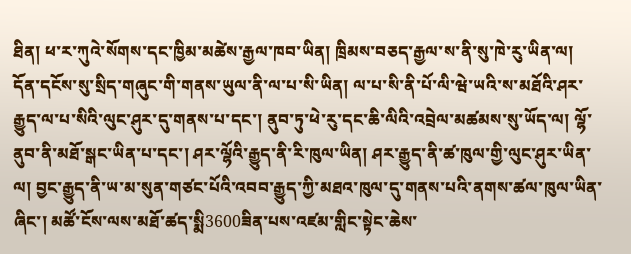ཐིན། ཕ་ར་ཀུའེ་སོགས་དང་ཁྱིམ་མཚེས་རྒྱལ་ཁབ་ཡིན། ཁྲིམས་བཅད་རྒྱལ་ས་ནི་སུ་ཁེ་རུ་ཡིན་ལ། དོན་དངོས་སུ་སྲིད་གཞུང་གི་གནས་ཡུལ་ནི་ལ་པ་སི་ཡིན། ལ་པ་སི་ནི་པོ་ལི་ཝེ་ཡའི་ས་མཐོའི་ཤར་རྒྱུད་ལ་པ་སིའི་ལུང་ཤུར་དུ་གནས་པ་དང་། ནུབ་ཏུ་ཕེ་རུ་དང་ཆི་ལིའི་འབྲེལ་མཚམས་སུ་ཡོད་ལ། ལྷོ་ནུབ་ནི་མཐོ་སྒང་ཡིན་པ་དང་། ཤར་ལྷོའི་རྒྱུད་ནི་རི་ཁུལ་ཡིན། ཤར་རྒྱུད་ནི་ཚ་ཁུལ་གྱི་ལུང་ཤུར་ཡིན་ལ། བྱང་རྒྱུད་ནི་ཡ་མ་སུན་གཙང་པོའི་འབབ་རྒྱུད་ཀྱི་མཐའ་ཁུལ་དུ་གནས་པའི་ནགས་ཚལ་ཁུལ་ཡིན་ཞིང་། མཚོ་ངོས་ལས་མཐོ་ཚད་སྨི3600ཟིན་པས་འཛམ་གླིང་སྟེང་ཆེས་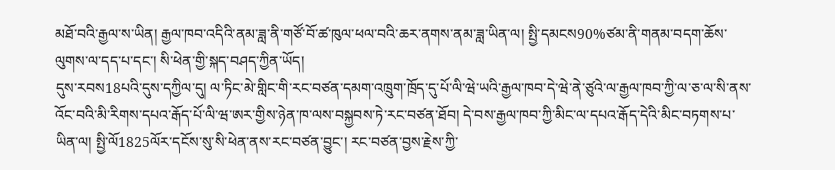མཐོ་བའི་རྒྱལ་ས་ཡིན། རྒྱལ་ཁབ་འདིའི་ནམ་ཟླ་ནི་གཙོ་བོ་ཚ་ཁུལ་ཕལ་བའི་ཆར་ནགས་ནམ་ཟླ་ཡིན་ལ། སྤྱི་དམངས90%ཙམ་ནི་གནམ་བདག་ཆོས་ལུགས་ལ་དད་པ་དང་། སི་ཕེན་གྱི་སྐད་བཤད་ཀྱིན་ཡོད།
དུས་རབས18པའི་དུས་དཀྱིལ་དུ། ལ་ཏིང་མེ་གླིང་གི་རང་བཙན་དམག་འཁྲུག་ཁྲོད་དུ་པོ་ལི་ཝེ་ཡའི་རྒྱལ་ཁབ་དེ་ཝེ་ནེ་ཙུའེ་ལ་རྒྱལ་ཁབ་ཀྱི་ལ་ཅ་ལ་སི་ནས་འོང་བའི་མི་རིགས་དཔའ་རྒོད་པོ་ལི་ཝ་ཨར་གྱིས་ཉེན་ཁ་ལས་བསྐྱབས་ཏེ་རང་བཙན་ཐོབ། དེ་བས་རྒྱལ་ཁབ་ཀྱི་མིང་ལ་དཔའ་རྒོད་དེའི་མིང་བཏགས་པ་ཡིན་ལ། སྤྱི་ལོ1825ལོར་དངོས་སུ་སི་ཕེན་ནས་རང་བཙན་བྱུང་། རང་བཙན་བྱས་རྗེས་ཀྱི་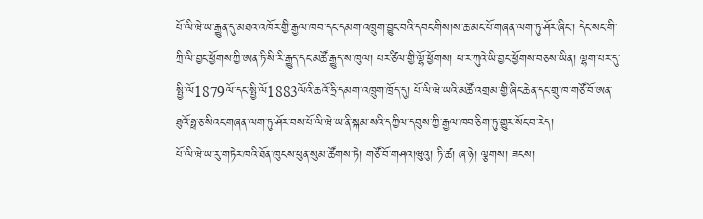པོ་ལི་ཝེ་ཡ་རྒྱུན་དུ་མཐའ་འཁོར་གྱི་རྒྱལ་ཁབ་དང་དམག་འཁྲུག་བྱུང་བའི་དབང་གིས།ས་ཆ་མང་པོ་གཞན་ལག་ཏུ་ཤོར་ཞིང་། དེང་སང་གི་ཀྲི་ལི་བྱང་ཕྱོགས་ཀྱི་ཨན་ཏི་སི་རི་རྒྱུད་དང་མཚོ་རྒྱུད་ས་ཁུལ། པར་ཙིལ་གྱི་ལྷོ་ཕྱོགས། ཕ་ར་ཀུའེ་ཡི་བྱང་ཕྱོགས་བཅས་ཡིན། ལྷག་པར་དུ་སྤྱི་ལོ1879ལོ་དང་སྤྱི་ལོ1883ལོའི་ཆའོ་ཧྲི་དམག་འཁྲུག་ཁྲོད་དུ། པོ་ལི་ཝེ་ཡའི་མཚོ་འགྲམ་གྱི་ཞིང་ཆེན་དང་གྲུ་ཁ་གཙོ་བོ་ཨན་ཐུའོ་ཧྥ་ཅ་སིའང་གཞན་ལག་ཏུ་ཤོར་བས་པོ་ལི་ཝེ་ཡ་ནི་སྐམ་སའི་དཀྱིལ་དབུས་ཀྱི་རྒྱལ་ཁབ་ཅིག་ཏུ་གྱུར་སོང་བ་རེད།
པོ་ལི་ཝེ་ཡ་རུ་གཏེར་ཁའི་ཐོན་ཁུངས་ཕུན་སུམ་ཚོགས་ཏེ། གཙོ་བོ་གཤའ།ཝུའུ། ཏི་ཚ། ཞ་ཉེ། ལྕགས། ཟངས།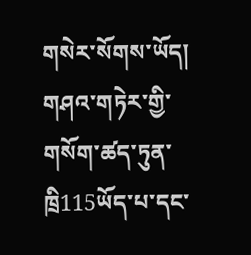གསེར་སོགས་ཡོད། གཤའ་གཏེར་གྱི་གསོག་ཚད་ཏུན་ཁྲི115ཡོད་པ་དང་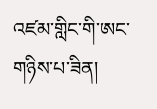འཛམ་གླིང་གི་ཨང་གཉིས་པ་ཟིན།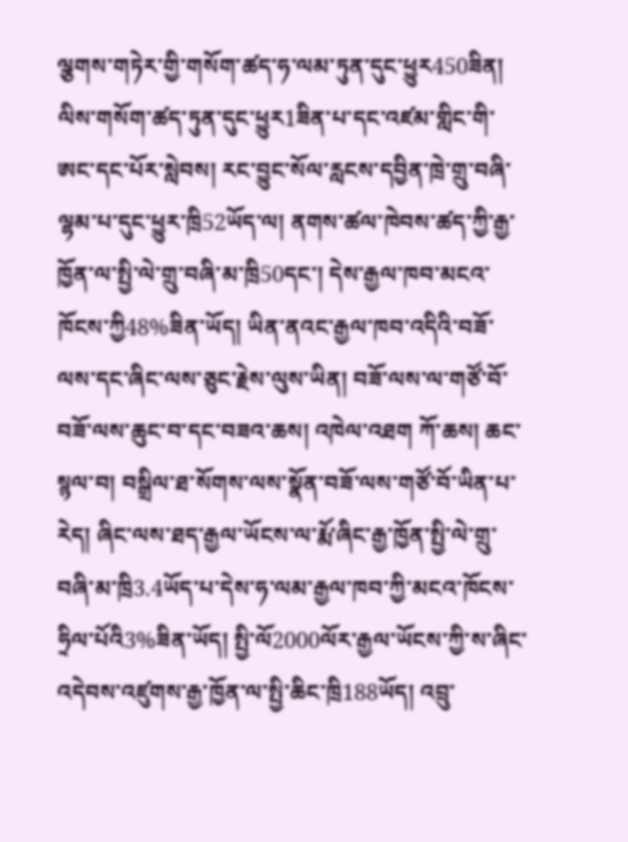ལྕགས་གཏེར་གྱི་གསོག་ཚད་ཧ་ལམ་ཏུན་དུང་ཕྱུར450ཟིན། ལིས་གསོག་ཚད་ཏུན་དུང་ཕྱུར1ཟིན་པ་དང་འཛམ་གླིང་གི་ཨང་དང་པོར་སླེབས། རང་བྱུང་སོལ་རླངས་དབྱིན་ཁྲེ་གྲུ་བཞི་ལྷམ་པ་དུང་ཕྱུར་ཁྲི52ཡོད་ལ། ནགས་ཚལ་ཁེབས་ཚད་ཀྱི་རྒྱ་ཁྱོན་ལ་སྤྱི་ལེ་གྲུ་བཞི་མ་ཁྲི50དང་། དེས་རྒྱལ་ཁབ་མངའ་ཁོངས་ཀྱི48%ཟིན་ཡོད། ཡིན་ནའང་རྒྱལ་ཁབ་འདིའི་བཟོ་ལས་དང་ཞིང་ལས་ཅུང་རྗེས་ལུས་ཡིན། བཟོ་ལས་ལ་གཙོ་བོ་བཟོ་ལས་ཆུང་བ་དང་བཟའ་ཆས། འཁེལ་འཐག ཀོ་ཆས། ཆང་སྙལ་བ། བསྒྲིལ་ཐ་སོགས་ལས་སྣོན་བཟོ་ལས་གཙོ་བོ་ཡིན་པ་རེད། ཞིང་ལས་ཐད་རྒྱལ་ཡོངས་ལ་རྨོ་ཞིང་རྒྱ་ཁྱོན་སྤྱི་ལེ་གྲུ་བཞི་མ་ཁྲི3.4ཡོད་པ་དེས་ཧ་ལམ་རྒྱལ་ཁབ་ཀྱི་མངའ་ཁོངས་ཧྲིལ་པོའི3%ཟིན་ཡོད། སྤྱི་ལོ2000ལོར་རྒྱལ་ཡོངས་ཀྱི་ས་ཞིང་འདེབས་འཛུགས་རྒྱ་ཁྱོན་ལ་སྤྱི་ཆིང་ཁྲི188ཡོད། འབྲུ་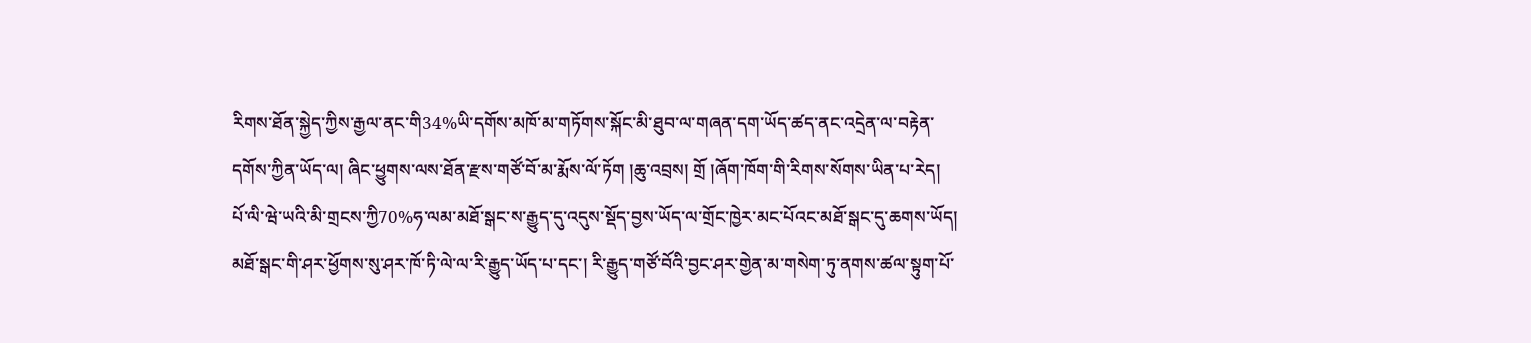རིགས་ཐོན་སྐྱེད་ཀྱིས་རྒྱལ་ནང་གི34%ཡི་དགོས་མཁོ་མ་གཏོགས་སྐོང་མི་ཐུབ་ལ་གཞན་དག་ཡོད་ཚད་ནང་འདྲེན་ལ་བརྟེན་དགོས་ཀྱིན་ཡོད་ལ། ཞིང་ཕྱུགས་ལས་ཐོན་རྫས་གཙོ་བོ་མ་རྨོས་ལོ་ཏོག །ཆུ་འབྲས། གྲོ །ཞོག་ཁོག་གི་རིགས་སོགས་ཡིན་པ་རེད།
པོ་ལི་ཝེ་ཡའི་མི་གྲངས་ཀྱི70%ཧ་ལམ་མཐོ་སྒང་ས་རྒྱུད་དུ་འདུས་སྡོད་བྱས་ཡོད་ལ་གྲོང་ཁྱེར་མང་པོའང་མཐོ་སྒང་དུ་ཆགས་ཡོད། མཐོ་སྒང་གི་ཤར་ཕྱོགས་སུ་ཤར་ཁོ་ཏི་ལེ་ལ་རི་རྒྱུད་ཡོད་པ་དང་། རི་རྒྱུད་གཙོ་བོའི་བྱང་ཤར་གྱེན་མ་གསེག་ཏུ་ནགས་ཚལ་སྟུག་པོ་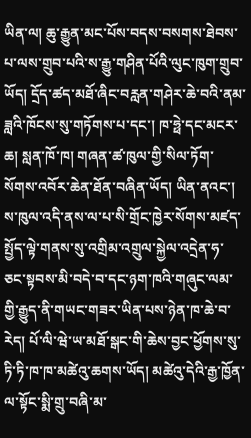ཡིན་ལ། ཆུ་རྒྱུན་མང་པོས་བདས་བསགས་ཐེབས་པ་ལས་གྲུབ་པའི་ས་རྒྱུ་གཤིན་པོའི་ལུང་ཁུག་གྲུབ་ཡོད། དྲོད་ཚད་མཐོ་ཞིང་བརླན་གཤེར་ཆེ་བའི་ནམ་ཟླའི་ཁོངས་སུ་གཏོགས་པ་དང་། ཁ་ཧྥེ་དང་མངར་ཆ། སླན་ཁོ་ཁ། གཞན་ཚ་ཁུལ་གྱི་སིལ་ཏོག་སོགས་འབོར་ཆེན་ཐོན་བཞིན་ཡོད། ཡིན་ནའང་། ས་ཁུལ་འདི་ནས་ལ་པ་སི་གྲོང་ཁྱེར་སོགས་མཛད་སྤྱོད་ལྟེ་གནས་སུ་འགྲིམ་འགྲུལ་སྐྱེལ་འདྲེན་ཧ་ཅང་སྟབས་མི་བདེ་བ་དང་ཉག་ཁའི་གཞུང་ལམ་གྱི་རྒྱུད་ནི་གཡང་གཟར་ཡིན་པས་ཉེན་ཁ་ཆེ་བ་རེད། པོ་ལི་ཝེ་ཡ་མཐོ་སྒང་གི་ཆེས་བྱང་ཕྱོགས་སུ་ཏི་ཏི་ཁ་ཁ་མཚེའུ་ཆགས་ཡོད། མཚེའུ་དེའི་རྒྱ་ཁྱོན་ལ་སྟོང་སྨི་གྲུ་བཞི་མ་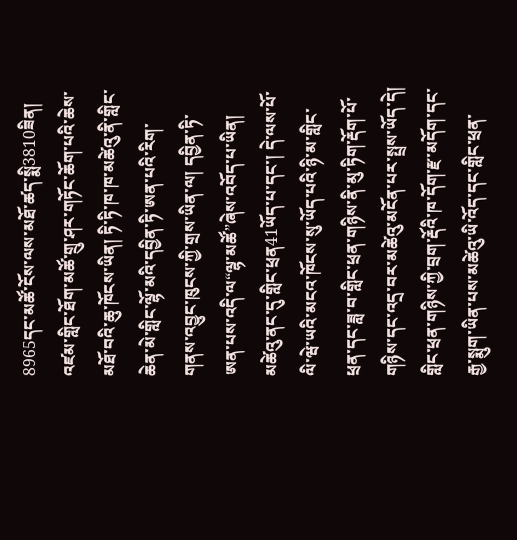8965དང་མཚོ་ངོས་ལས་མཐོ་ཚད་སྨི3810ཟིན། འཛམ་གླིང་ཐོག་མཚོ་གྲུ་ཤར་གཏོང་ཆོག་པའི་ཆེས་མཐོ་བའི་ཆུ་ཁོངས་ཡིན། ཏི་ཏི་ཁ་ཁ་མཚེའུ་ནི་གླིང་ཆེན་མེ་གླིང་ལྷོ་མའི་དབྱིན་ཏི་ཨན་པའི་རིག་གནས་འབྱུང་ཁུངས་ཀྱི་གྲས་ཡིན་ལ། དབྱིན་ཏི་ཨན་པས་འདི་ལ“ལྷ་མཚོ”ཞེས་འབོད་པ་ཡིན། མཚེའུ་ནང་དུ་གླིང་ཕྲན41ཡོད་པ་དང་། དེ་ལས་པོ་ལི་ཝེ་ཡའི་མངའ་ཁོངས་སུ་ཡོད་པའི་ཉི་མ་གླིང་ཕྲན་དང་ཟླ་བ་གླིང་ཕྲན་གཉིས་ནི་མུ་ཏིག་རྡོག་པོ་གཉིས་དང་འདྲ་བར་མཚེའུ་མངོན་པར་སྤྲས་ཡོད་དེ། གླིང་ཕྲན་གཉིས་ཀྱི་བྲག་རྡོའི་ཁ་དོག་རྫ་མདོག་དང་རྒྱ་སྨུག་ཡིན་པས་མཚེའུ་ཡི་འོད་དང་གླིང་ཕྲན་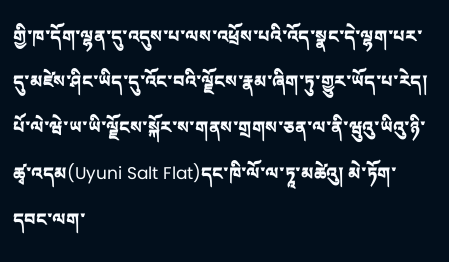གྱི་ཁ་དོག་ལྷན་དུ་འདུས་པ་ལས་འཕྲོས་པའི་འོད་སྣང་དེ་ལྷག་པར་དུ་མཛེས་ཤིང་ཡིད་དུ་འོང་བའི་ལྗོངས་རྣམ་ཞིག་ཏུ་གྱུར་ཡོད་པ་རེད།
པོ་ལེ་ཝེ་ཡ་ཡི་ལྗོངས་སྐོར་ས་གནས་གྲགས་ཅན་ལ་ནི་ཝུའུ་ཡིའུ་ཉི་ཚྭ་འདམ(Uyuni Salt Flat)དང་ཁི་ལོ་ལ་ཏཱ་མཚེའུ། མེ་ཏོག་དབང་ལག་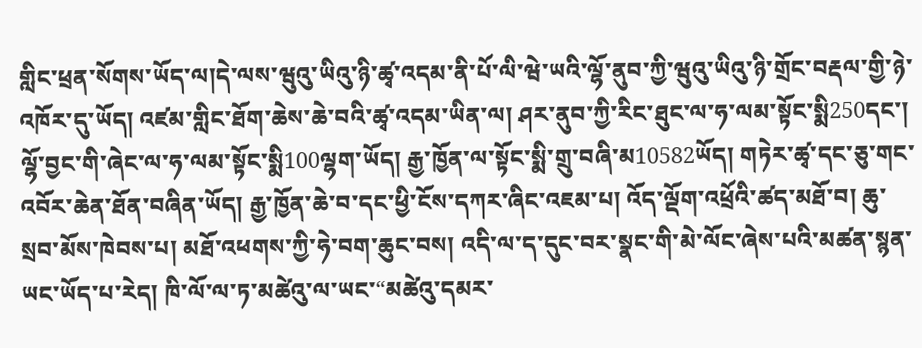གླིང་ཕྲན་སོགས་ཡོད་ལ།དེ་ལས་ཝུའུ་ཡིའུ་ཉི་ཚྭ་འདམ་ནི་པོ་ལི་ཝེ་ཡའི་ལྷོ་ནུབ་ཀྱི་ཝུའུ་ཡིའུ་ཉི་གྲོང་བརྡལ་གྱི་ཉེ་འཁོར་དུ་ཡོད། འཛམ་གླིང་ཐོག་ཆེས་ཆེ་བའི་ཚྭ་འདམ་ཡིན་ལ། ཤར་ནུབ་ཀྱི་རིང་ཐུང་ལ་ཧ་ལམ་སྟོང་སྨི250དང་། ལྷོ་བྱང་གི་ཞེང་ལ་ཧ་ལམ་སྟོང་སྨི100ལྷག་ཡོད། རྒྱ་ཁྱོན་ལ་སྟོང་སྨི་གྲུ་བཞི་མ10582ཡོད། གཏེར་ཚྭ་དང་ཅུ་གང་འབོར་ཆེན་ཐོན་བཞིན་ཡོད། རྒྱ་ཁྱོན་ཆེ་བ་དང་ཕྱི་ངོས་དཀར་ཞིང་འཇམ་པ། འོད་ལྡོག་འཕྲོའི་ཚད་མཐོ་བ། ཆུ་སྲབ་མོས་ཁེབས་པ། མཐོ་འཕགས་ཀྱི་ཧེ་བག་ཆུང་བས། འདི་ལ་ད་དུང་བར་སྣང་གི་མེ་ལོང་ཞེས་པའི་མཚན་སྙན་ཡང་ཡོད་པ་རེད། ཁི་ལོ་ལ་ཏ་མཚེའུ་ལ་ཡང་“མཚེའུ་དམར་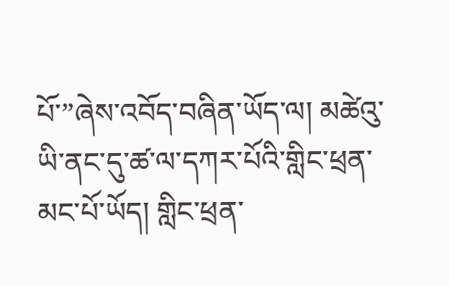པོ་”ཞེས་འབོད་བཞིན་ཡོད་ལ། མཚེའུ་ཡི་ནང་དུ་ཚ་ལ་དཀར་པོའི་གླིང་ཕྲན་མང་པོ་ཡོད། གླིང་ཕྲན་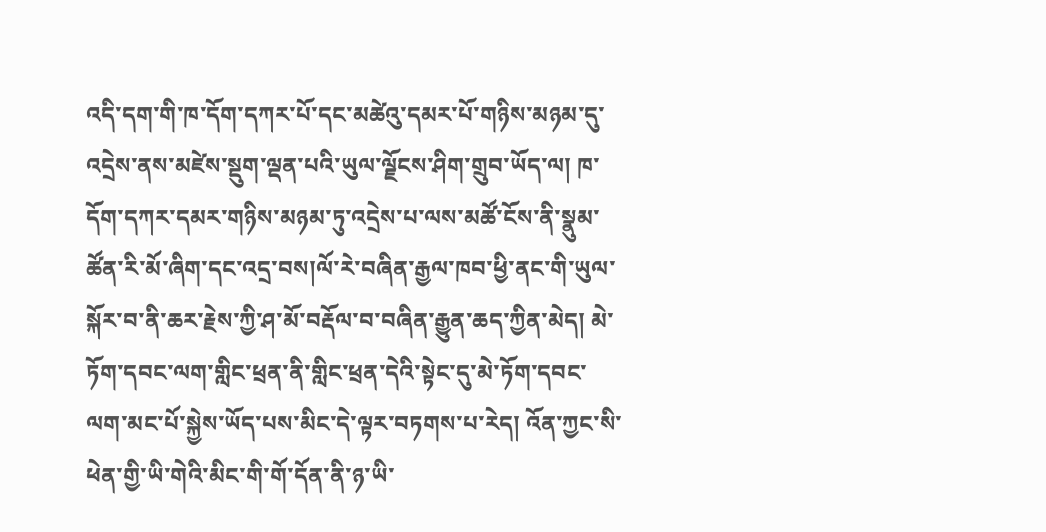འདི་དག་གི་ཁ་དོག་དཀར་པོ་དང་མཚེའུ་དམར་པོ་གཉིས་མཉམ་དུ་འདྲེས་ནས་མཛེས་སྡུག་ལྡན་པའི་ཡུལ་ལྗོངས་ཤིག་གྲུབ་ཡོད་ལ། ཁ་དོག་དཀར་དམར་གཉིས་མཉམ་ཏུ་འདྲེས་པ་ལས་མཚོ་ངོས་ནི་སྣུམ་ཚོན་རི་མོ་ཞིག་དང་འདྲ་བས།ལོ་རེ་བཞིན་རྒྱལ་ཁབ་ཕྱི་ནང་གི་ཡུལ་སྐོར་བ་ནི་ཆར་རྗེས་ཀྱི་ཤ་མོ་བརྡོལ་བ་བཞིན་རྒྱུན་ཆད་ཀྱིན་མེད། མེ་ཏོག་དབང་ལག་གླིང་ཕྲན་ནི་གླིང་ཕྲན་དེའི་སྟེང་དུ་མེ་ཏོག་དབང་ལག་མང་པོ་སྐྱེས་ཡོད་པས་མིང་དེ་ལྟར་བཏགས་པ་རེད། འོན་ཀྱང་སི་ཕེན་གྱི་ཡི་གེའི་མིང་གི་གོ་དོན་ནི་ཉ་ཡི་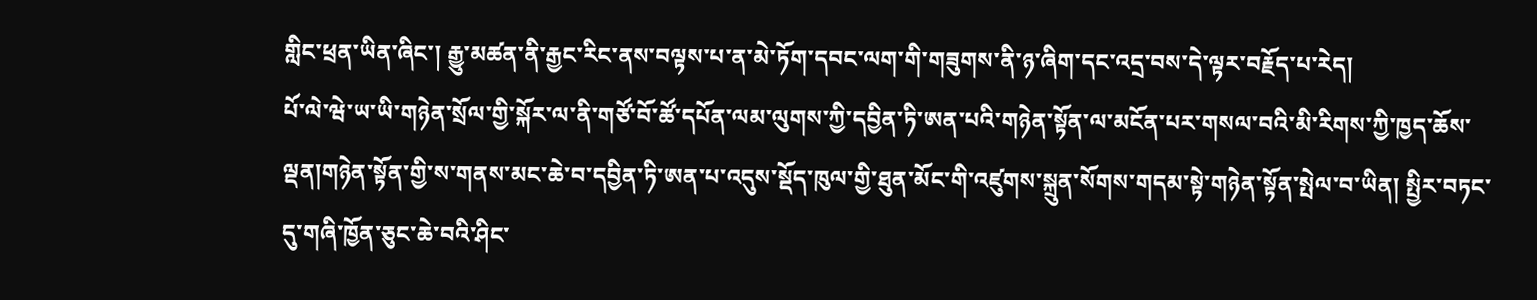གླིང་ཕྲན་ཡིན་ཞིང་། རྒྱུ་མཚན་ནི་རྒྱང་རིང་ནས་བལྟས་པ་ན་མེ་ཏོག་དབང་ལག་གི་གཟུགས་ནི་ཉ་ཞིག་དང་འདྲ་བས་དེ་ལྟར་བརྗོད་པ་རེད།
པོ་ལེ་ཝེ་ཡ་ཡི་གཉེན་སྲོལ་གྱི་སྐོར་ལ་ནི་གཙོ་བོ་ཚོ་དཔོན་ལམ་ལུགས་ཀྱི་དབྱིན་ཏི་ཨན་པའི་གཉེན་སྟོན་ལ་མངོན་པར་གསལ་བའི་མི་རིགས་ཀྱི་ཁྱད་ཆོས་ལྡན།གཉེན་སྟོན་གྱི་ས་གནས་མང་ཆེ་བ་དབྱིན་ཏི་ཨན་པ་འདུས་སྡོད་ཁུལ་གྱི་ཐུན་མོང་གི་འཛུགས་སྐྲུན་སོགས་གདམ་སྟེ་གཉེན་སྟོན་སྤེལ་བ་ཡིན། སྤྱིར་བཏང་དུ་གཞི་ཁྱོན་ཅུང་ཆེ་བའི་ཤིང་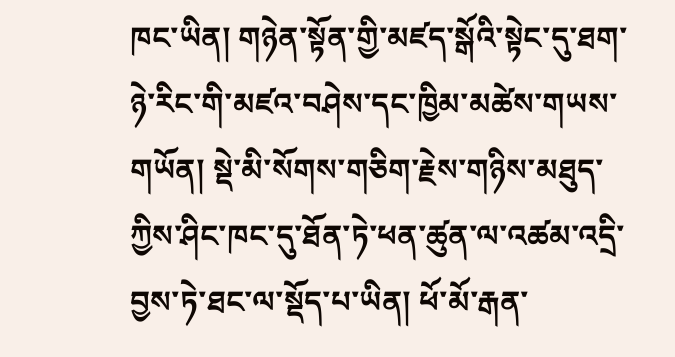ཁང་ཡིན། གཉེན་སྟོན་གྱི་མཛད་སྒོའི་སྟེང་དུ་ཐག་ཉེ་རིང་གི་མཛའ་བཤེས་དང་ཁྱིམ་མཚེས་གཡས་གཡོན། སྡེ་མི་སོགས་གཅིག་རྗེས་གཉིས་མཐུད་ཀྱིས་ཤིང་ཁང་དུ་ཐོན་ཏེ་ཕན་ཚུན་ལ་འཚམ་འདྲི་བྱས་ཏེ་ཐང་ལ་སྡོད་པ་ཡིན། ཕོ་མོ་རྒན་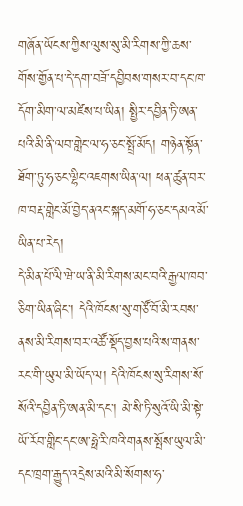གཞོན་ཡོངས་ཀྱིས་ལུས་སུ་མི་རིགས་ཀྱི་ཆས་གོས་གྱོན་པ་དེ་དག་བཟོ་དབྱིབས་གསར་བ་དང་ཁ་དོག་མིག་ལ་མཛེས་པ་ཡིན། སྤྱིར་དབྱིན་ཏི་ཨན་པའི་མི་ནི་ལབ་གླེང་ལ་ཧ་ཅང་སྤྲོ་མོད། གཉེན་སྟོན་ཐོག་ཏུ་ཧ་ཅང་ལྷིང་འཇགས་ཡིན་ལ། ཕན་ཚུན་བར་ཁ་བརྡ་གླེང་མོ་བྱེད་ནའང་སྐད་མགོ་ཧ་ཅང་དམའ་མོ་ཡིན་པ་རེད།
དེ་མིན་པོ་ལི་ཝེ་ཡ་ནི་མི་རིགས་མང་བའི་རྒྱལ་ཁབ་ཅིག་ཡིན་ཞིང་། དེའི་ཁོངས་སུ་གཙོ་བོ་མི་རབས་ནས་མི་རིགས་བར་འཚོ་སྡོད་བྱས་པའི་ས་གནས་རང་གི་ཡུལ་མི་ཡོད་ལ། དེའི་ཁོངས་སུ་རིགས་སོ་སོའི་དབྱིན་ཏི་ཨན་མི་དང་། མེ་སི་ཏི་སུའོ་ཡི་མི་སྟེ་ཡོ་རོབ་གླིང་དང་ཨ་ཧྥེ་རི་ཁའི་གནས་སྤོས་ཡུལ་མི་དང་ཁྲག་རྒྱུད་འདྲེས་མའི་མི་སོགས་ཧ་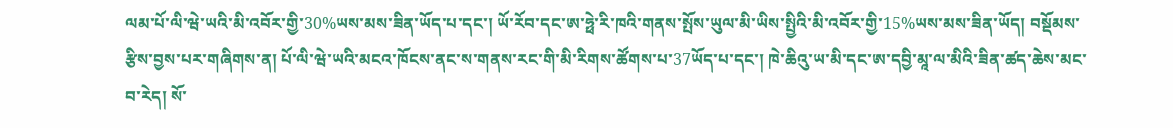ལམ་པོ་ལི་ཝེ་ཡའི་མི་འབོར་གྱི་30%ཡས་མས་ཟིན་ཡོད་པ་དང་། ཡོ་རོབ་དང་ཨ་ཧྥེ་རི་ཁའི་གནས་སྤོས་ཡུལ་མི་ཡིས་སྤྱིའི་མི་འབོར་གྱི་15%ཡས་མས་ཟིན་ཡོད། བསྡོམས་རྩིས་བྱས་པར་གཞིགས་ན། པོ་ལི་ཝེ་ཡའི་མངའ་ཁོངས་ནང་ས་གནས་རང་གི་མི་རིགས་ཚོགས་པ་37ཡོད་པ་དང་། ཁེ་ཆིའུ་ཡ་མི་དང་ཨ་དབྱི་མཱ་ལ་མིའི་ཟིན་ཚད་ཆེས་མང་བ་རེད། སོ་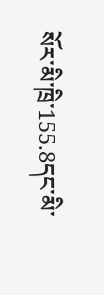སོར་མི་ཁྲི་155.8དང་མི་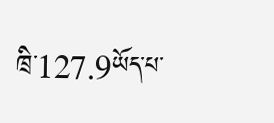ཁྲི་127.9ཡོད་པ་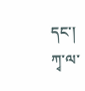དང་། ཀྭ་ལ་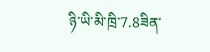ཉི་ཡི་མི་ཁྲི་7.8ཟིན་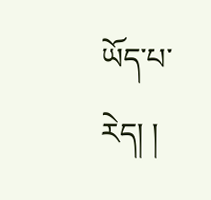ཡོད་པ་རེད། །